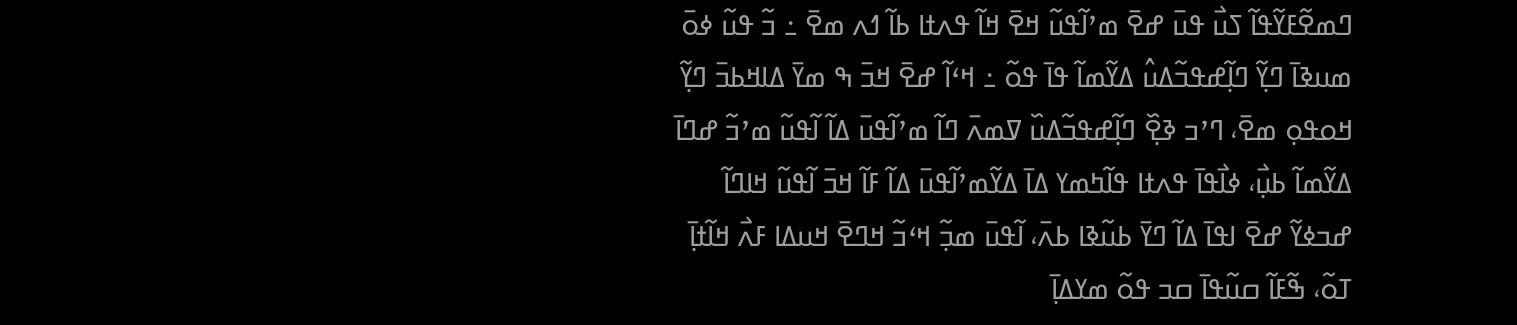ߣߘߐ߬ߓߌ߬ߟߊ߬ ߖߎ߯ ߟߎ߫ ߝߐ߫ ߘߴߊ߬ߟߎ߬ ߞߐ߫ ߞߊ߬ ߟߍߙߊ ߕߊ߬ ߗߍ ߘߐ߫ ߸ ߏ߬ ߟߎ߬ ߦߋ߫ ߘߎߢߊ߫ ߣߌ߲߬ ߣߊ߲߬ߝߟߏ߬ߡߎ߮ ߡߌ߬ߘߊ߬ ߟߊ߫ ߟߋ߬ ߸ ߞߵߊ߬ ߝߐ߫ ߞߏ߫ ߒ ߘߌ߫ ߡߊߞߕߏ߫ ߣߌ߲߬ ߞߋߟߋ߲ ߘߐ߫، ߣߴߏ ߢߐ߲߰ ߣߊ߲߬ߝߟߏ߬ߡߎ߰ ߜߘߍ߫ ߣߊ߬ ߘߴߊ߬ߟߎ߫ ߡߊ߬ ߊ߬ߟߎ߬ ߘߴߏ߬ ߝߣߊ߫ ߡߌ߬ߘߊ߬ ߕߎ߲߯، ߦߊ߯ߟߊ߫ ߟߍߙߊ ߟߊ߬ߤߘߌ ߡߊ߫ ߡߌ߬ߘߴߊ߬ߟߎ߫ ߡߊ߬ ߓߊ߬ ߞߏ߫ ߊ߬ߟߎ߬ ߞߊߣߊ߬ ߝߏߦߌ߬ ߝߐ߫ ߊߟߊ߫ ߡߊ߬ ߣߌ߫ ߕߎ߬ߢߊ ߕߍ߫، ߊ߬ߟߎ߫ ߘߏ߲߬ ߞߵߏ߬ ߞߣߐ߫ ߞߎߡߊ ߓߍ߯ ߞߊ߬ߙߊ߲߫ ߠߋ߬، ߒ߬ߓߊ߬ ߛߎ߬ߟߊ߫ ߛߏ ߟߋ߬ ߘߌߡߊ߲߫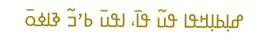ߝߊ߲ߕߊ߲ߞߟߊ ߟߎ߬ ߟߊ߫، ߊߟߎ߫ ߕߴߏ߬ ߢߊߦߋ߫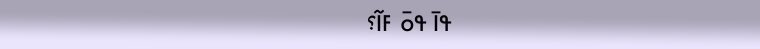ߟߊ߫ ߟߋ߫ ߓߊ߬؟